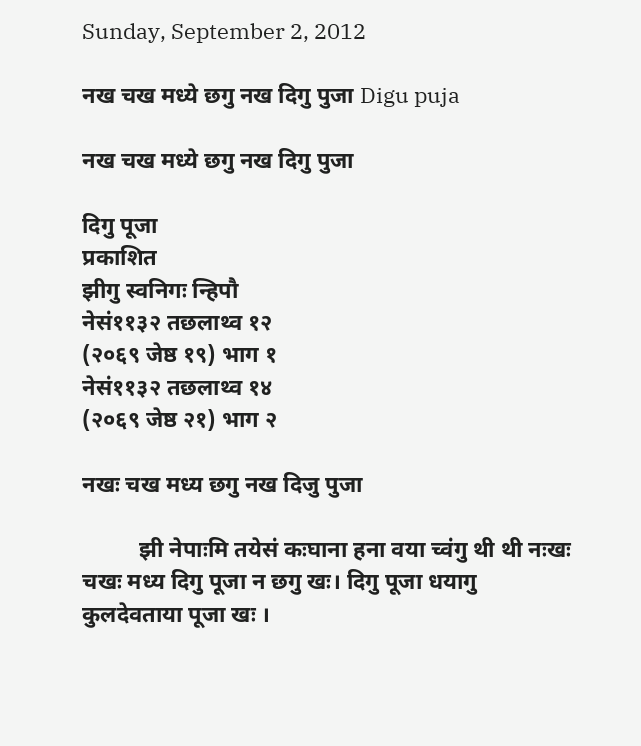Sunday, September 2, 2012

नख चख मध्ये छगु नख दिगु पुजा Digu puja

नख चख मध्ये छगु नख दिगु पुजा

दिगु पूजा
प्रकाशित
झीगु स्वनिगः न्हिपौ
नेसं११३२ तछलाथ्व १२
(२०६९ जेष्ठ १९) भाग १
नेसं११३२ तछलाथ्व १४
(२०६९ जेष्ठ २१) भाग २

नखः चख मध्य छगु नख दिजु पुजा

          झी नेपाःमि तयेसं कःघाना हना वया च्वंगु थी थी नःखः चखः मध्य दिगु पूजा न छगु खः। दिगु पूजा धयागु कुलदेवताया पूजा खः ।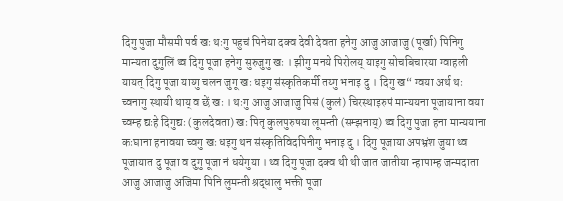दिगु पुजा मौसमी पर्व खः थःगु पहुचं पिनेया दक्व देवी देवता हनेगु आजु आजाजु (पूर्खा) पिनिगु मान्यता दुगुलिं थ्व दिगु पूजा हनेगु सुरुजुगु खः । झीगु मनये पिरोलय् याइगु सोचबिचारया ग्वाहली यायत् दिगु पूजा याय्गु चलन जुगू खः धइगु संस्कृतिकर्मी तय्गु भनाइ दु । दिगु ख“ ग्वया अर्थ थः च्वनागु स्थायी थाय् व छें खः । थःगु आजु आजाजु पिसं (कुलं) चिरस्थाइरुपं मान्ययना पूजायाना वया च्वम्ह द्यःहे दिगुद्यः (कुलदेवता) खः पितृ कुलपुरुषया लूमन्ती (सम्झनाय्) थ्व दिगु पुजा हना मान्ययाना कःघाना हनावया च्वगु खः धइगु थन संस्कृतिविदपिनीगु भनाइ दु । दिगु पूजाया अपभ्रंश जुया थ्व पूजायात दु पूजा व दुगु पूजा नं धयेगुया । थ्व दिगु पूजा दक्व थी थी जात जातीया न्हापाम्ह जन्मदाता आजु आजाजु अजिमा पिनि लुमन्ती श्रद्धालु भक्ती पूजा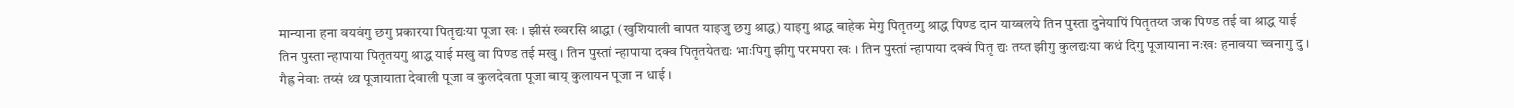मान्याना हना वयवंगु छगु प्रकारया पितृद्यःया पूजा खः । झीसं ख्वरसि श्राद्धा (खुशियाली बापत याइजु छगु श्राद्ध) याइगु श्राद्ध बाहेक मेगु पितृतय्गु श्राद्ध पिण्ड दान याय्बलये तिन पुस्ता दुनेयापिं पितृतय्त जक पिण्ड तई वा श्राद्ध याई तिन पुस्ता न्हापाया पितृतयगु श्राद्ध याई मखु वा पिण्ड तई मखु । तिन पुस्तां न्हापाया दक्व पितृतयेतद्यः भाःपिगु झीगु परमपरा खः । तिन पुस्तां न्हापाया दक्वं पितृ द्यः तय्त झीगु कुलद्यःया कथं दिगु पूजायाना नःखः हनावया च्वनागु दु । गैह्र नेवाः तय्सं थ्व पूजायाता देवाली पूजा व कुलदेवता पूजा बाय् कुलायन पूजा न धाई ।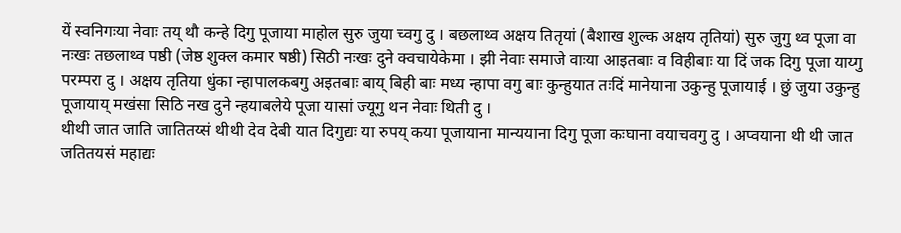यें स्वनिगःया नेवाः तय् थौ कन्हे दिगु पूजाया माहोल सुरु जुया च्वगु दु । बछलाथ्व अक्षय तितृयां (बैशाख शुल्क अक्षय तृतियां) सुरु जुगु थ्व पूजा वा नःखः तछलाथ्व पष्ठी (जेष्ठ शुक्ल कमार षष्ठी) सिठी नःखः दुने क्वचायेकेमा । झी नेवाः समाजे वाःया आइतबाः व विहीबाः या दिं जक दिगु पूजा याय्गु परम्परा दु । अक्षय तृतिया धुंका न्हापालकबगु अइतबाः बाय् बिही बाः मध्य न्हापा वगु बाः कुन्हुयात तःदिं मानेयाना उकुन्हु पूजायाई । छुं जुया उकुन्हु पूजायाय् मखंसा सिठि नख दुने न्हयाबलेये पूजा यासां ज्यूगु थन नेवाः थिती दु ।
थीथी जात जाति जातितय्सं थीथी देव देबी यात दिगुद्यः या रुपय् कया पूजायाना मान्ययाना दिगु पूजा कःघाना वयाचवगु दु । अप्वयाना थी थी जात जतितयसं महाद्यः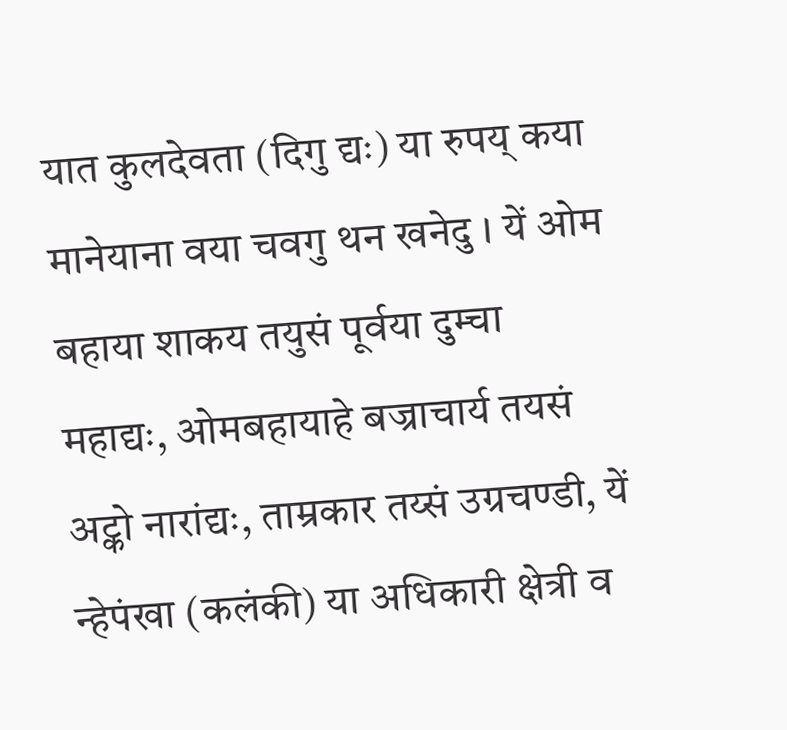यात कुलदेवता (दिगु द्यः) या रुपय् कया मानेयाना वया चवगु थन खनेदु । यें ओम बहाया शाकय तयुसं पूर्वया दुम्चा महाद्यः, ओमबहायाहे बज्राचार्य तयसं अट्को नारांद्यः, ताम्रकार तय्सं उग्रचण्डी, यें न्हेपंखा (कलंकी) या अधिकारी क्षेत्री व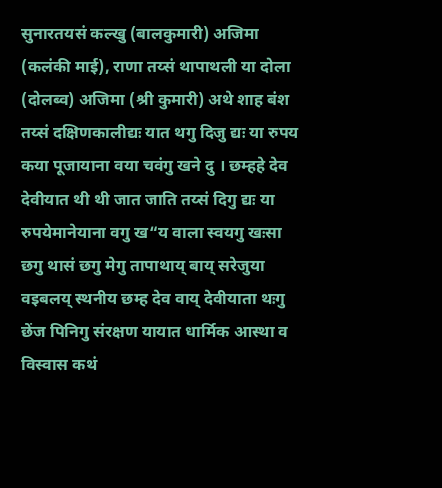सुनारतयसं कल्खु (बालकुमारी) अजिमा (कलंकी माई), राणा तय्सं थापाथली या दोला (दोलब्व) अजिमा (श्री कुमारी) अथे शाह बंश तय्सं दक्षिणकालीद्यः यात थगु दिजु द्यः या रुपय कया पूजायाना वया चवंगु खने दु । छम्हहे देव देवीयात थी थी जात जाति तय्सं दिगु द्यः या रुपयेमानेयाना वगु ख“य वाला स्वयगु खःसा छगु थासं छगु मेगु तापाथाय् बाय् सरेजुया वइबलय् स्थनीय छम्ह देव वाय् देवीयाता थःगु छेंज पिनिगु संरक्षण यायात धार्मिक आस्था व विस्वास कथं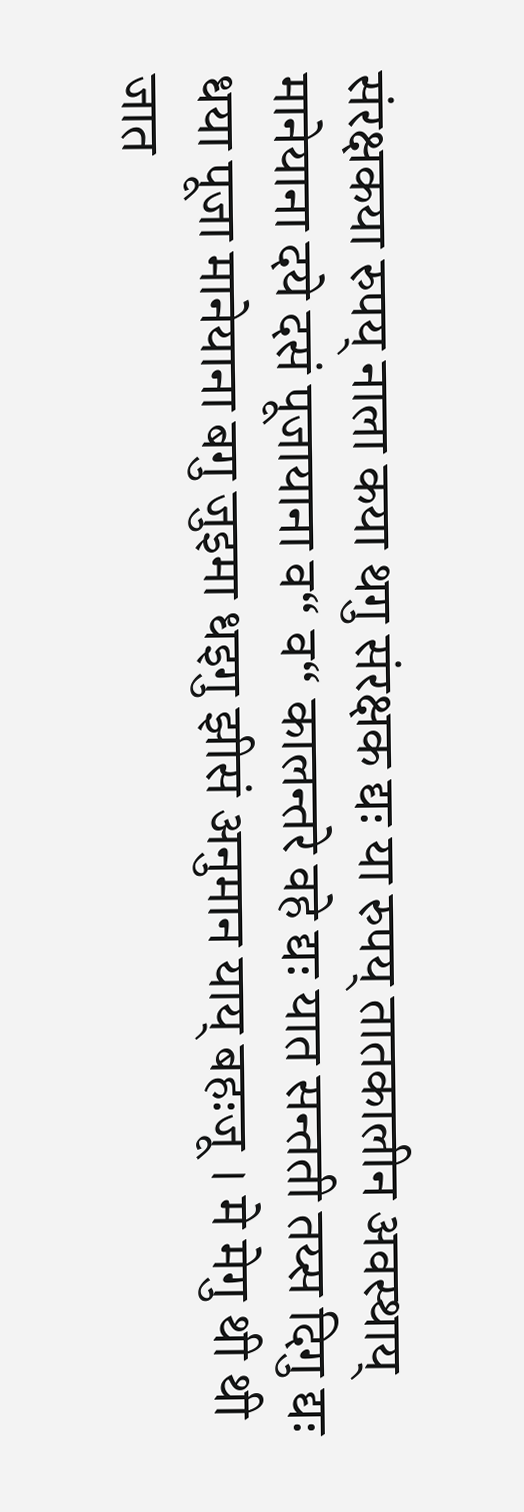संरक्षकया रुपय् नाला कया थगु संरक्षक द्यः या रुपय् तातकालीन अवस्थाय् मानेयाना दये दसं पूजायाना व“ व“ कालन्तरे वहे द्यः यात सन्तती तय्स दिगु द्यः धया पूजा मानेयाना बगु जुइमा धइगु झीसं अनुमान याय् बहःजू । मे मेगु थी थी जात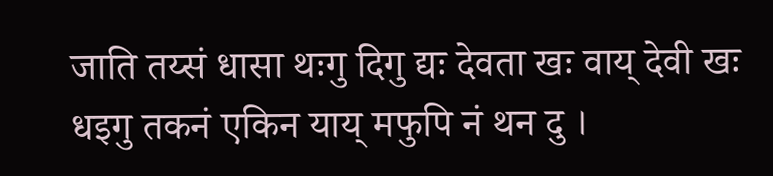जाति तय्सं धासा थःगु दिगु द्यः देवता खः वाय् देवी खः धइगु तकनं एकिन याय् मफुपि नं थन दु ।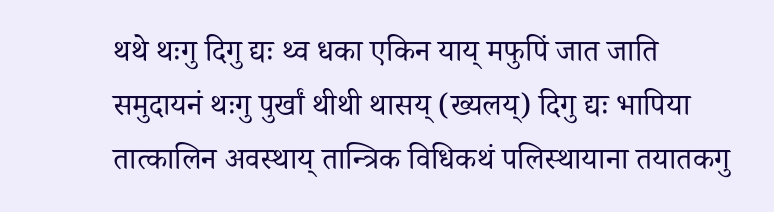थथे थःगु दिगु द्यः थ्व धका एकिन याय् मफुपिं जात जाति समुदायनं थःगु पुर्खां थीथी थासय् (ख्यलय्) दिगु द्यः भापिया तात्कालिन अवस्थाय् तान्त्रिक विधिकथं पलिस्थायाना तयातकगु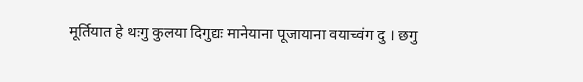मूर्तियात हे थःगु कुलया दिगुद्यः मानेयाना पूजायाना वयाच्वंग दु । छगु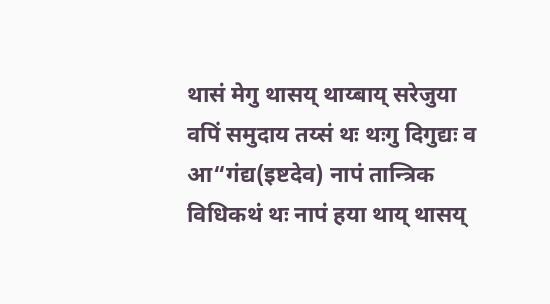थासं मेगु थासय् थाय्बाय् सरेजुया वपिं समुदाय तय्सं थः थःगु दिगुद्यः व आ“गंद्य(इष्टदेव) नापं तान्त्रिक विधिकथं थः नापं हया थाय् थासय्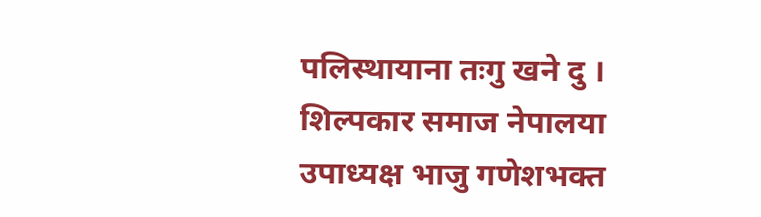पलिस्थायाना तःगु खने दु । शिल्पकार समाज नेपालया उपाध्यक्ष भाजु गणेशभक्त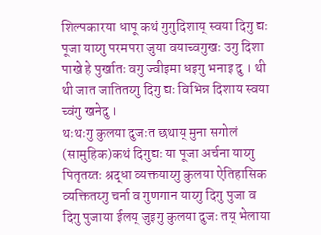शिल्पकारया धापू कथं गुगुदिशाय् स्वया दिगु द्यः पूजा याय्गु परमपरा जुया वयाच्वगुखः उगु दिशा पाखे हे पुर्खातः वगु ज्वीइमा धइगु भनाइ दु । थी थी जात जातितय्गु दिगु द्यः विभिन्न दिशाय स्वया च्वंगु खनेदु ।
थःथःगु कुलया दुजःत छथाय् मुना सगोलं (सामुहिक)कथं दिगुद्यः या पूजा अर्चना याय्गु पितृतय्तः श्रद्धा व्यक्तयाय्गु कुलया ऐतिहासिक व्यक्तितय्गु चर्ना व गुणगान याय्गु दिगु पुजा व दिगु पुजाया ईलय् जुइगु कुलया दुजः तय् भेलाया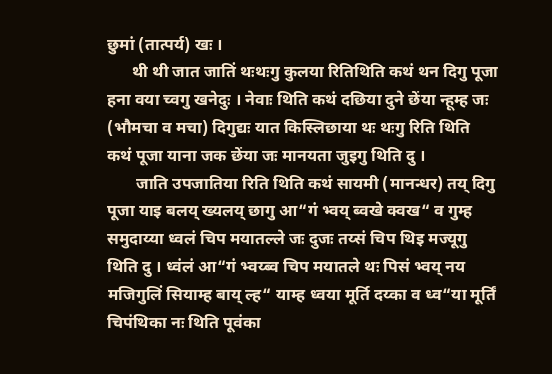छुमां (तात्पर्य) खः ।
      थी थी जात जातिं थःथःगु कुलया रितिथिति कथं थन दिगु पूजा हना वया च्वगु खनेदुः । नेवाः थिति कथं दछिया दुने छेंया न्हूम्ह जः (भौमचा व मचा) दिगुद्यः यात किस्लिछाया थः थःगु रिति थिति कथं पूजा याना जक छेंया जः मानयता जुइगु थिति दु ।
       जाति उपजातिया रिति थिति कथं सायमी (मानन्धर) तय् दिगु पूजा याइ बलय् ख्यलय् छागु आ“गं भ्वय् ब्वखे क्वख“ व गुम्ह समुदाय्या ध्वलं चिप मयातल्ले जः दुजः तय्सं चिप थिइ मज्यूगु थिति दु । ध्वंलं आ“गं भ्वय्ब्व चिप मयातले थः पिसं भ्वय् नय मजिगुलिं सियाम्ह बाय् ल्ह“ याम्ह ध्वया मूर्ति दय्का व ध्व“या मूर्तिं चिपंथिका नः थिति पूवंका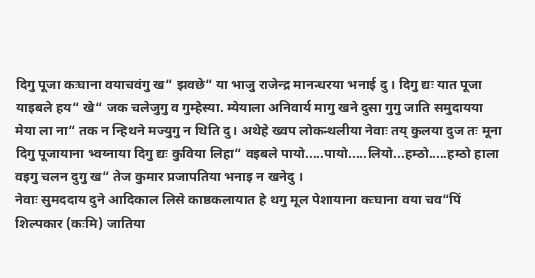दिगु पूजा कःघाना वयाचवंगु ख“ झवछे“ या भाजु राजेन्द्र मानन्धरया भनाई दु । दिगु द्यः यात पूजा याइबले हय“ खे“ जक चलेजुगु व गुम्हेस्या. म्येयाला अनिवार्य मागु खने दुसा गुगु जाति समुदायया मेया ला ना“ तक न न्हिथने मज्युगु न थिति दु। अथेहे ख्वप लोकन्थलीया नेवाः तय् कुलया दुज तः मूना दिगु पूजायाना भ्वय्नाया दिगु द्यः कुविया लिहा“ वइबले पायो.....पायो.....लियो...हम्ठो.....हम्ठो हाला वइगु चलन दुगु ख“ तेज कुमार प्रजापतिया भनाइ न खनेदु ।
नेवाः सुमददाय दुने आदिकाल लिसे काष्ठकलायात हे थगु मूल पेशायाना कःघाना वया चव“पिं शिल्पकार (कःमि) जातिया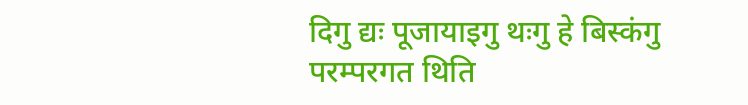दिगु द्यः पूजायाइगु थःगु हे बिस्कंगु परम्परगत थिति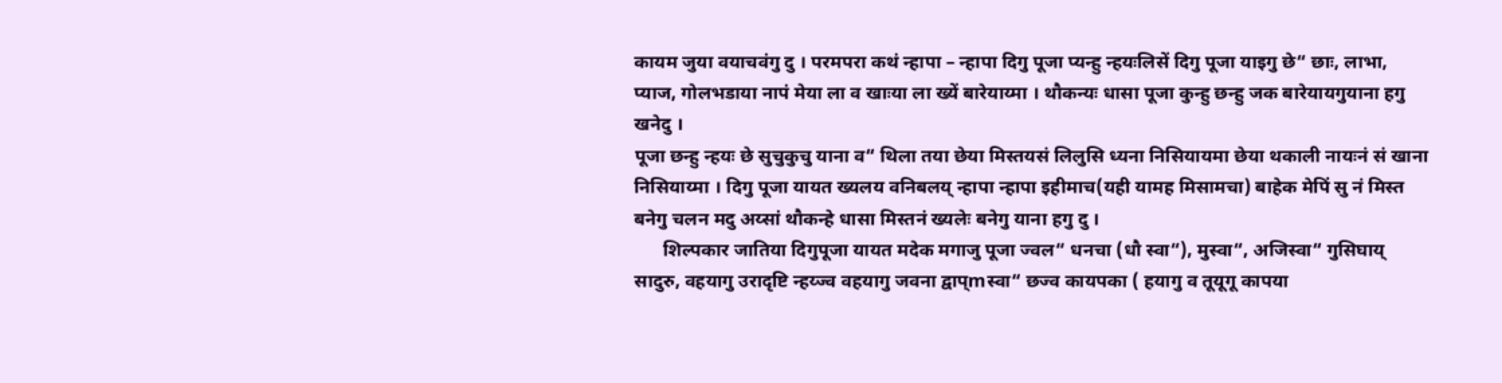कायम जुया वयाचवंगु दु । परमपरा कथं न्हापा – न्हापा दिगु पूजा प्यन्हु न्हयःलिसें दिगु पूजा याइगु छे“ छाः, लाभा, प्याज, गोलभडाया नापं मेया ला व खाःया ला ख्यें बारेयाय्मा । थौकन्यः धासा पूजा कुन्हु छन्हु जक बारेयायगुयाना हगु खनेदु ।
पूजा छन्हु न्हयः छे सुचुकुचु याना व“ थिला तया छेया मिस्तयसं लिलुसि ध्यना निसियायमा छेया थकाली नायःनं सं खाना निसियाय्मा । दिगु पूजा यायत ख्यलय वनिबलय् न्हापा न्हापा इहीमाच(यही यामह मिसामचा) बाहेक मेपिं सु नं मिस्त बनेगु चलन मदु अय्सां थौकन्हे धासा मिस्तनं ख्यलेः बनेगु याना हगु दु ।
      शिल्पकार जातिया दिगुपूजा यायत मदेक मगाजु पूजा ज्वल“ धनचा (धौ स्वा“), मुस्वा“, अजिस्वा“ गुसिघाय् सादुरु, वहयागु उरादृष्टि न्हय्ज्व वहयागु जवना द्वाप्mस्वा“ छज्व कायपका ( हयागु व तूयूगू कापया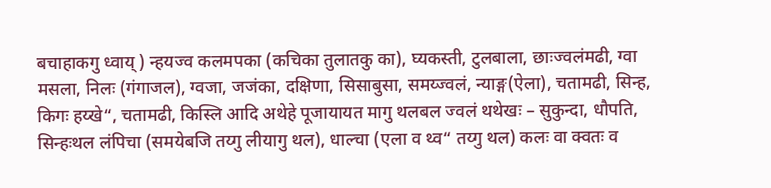बचाहाकगु ध्वाय् ) न्हयज्व कलमपका (कचिका तुलातकु का), घ्यकस्ती, टुलबाला, छाःज्वलंमढी, ग्वा मसला, निलः (गंगाजल), ग्वजा, जजंका, दक्षिणा, सिसाबुसा, समय्ज्वलं, न्याङ्ग(ऐला), चतामढी, सिन्ह, किगः हय्खे“, चतामढी, किस्लि आदि अथेहे पूजायायत मागु थलबल ज्वलं थथेखः – सुकुन्दा, धौपति, सिन्हःथल लंपिचा (समयेबजि तय्गु लीयागु थल), धाल्चा (एला व थ्व“ तय्गु थल) कलः वा क्वतः व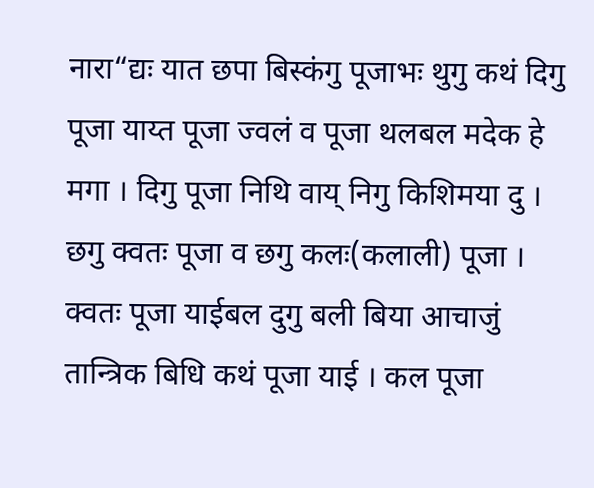नारा“द्यः यात छपा बिस्कंगु पूजाभः थुगु कथं दिगु पूजा याय्त पूजा ज्वलं व पूजा थलबल मदेक हे मगा । दिगु पूजा निथि वाय् निगु किशिमया दु । छगु क्वतः पूजा व छगु कलः(कलाली) पूजा । क्वतः पूजा याईबल दुगु बली बिया आचाजुं तान्त्रिक बिधि कथं पूजा याई । कल पूजा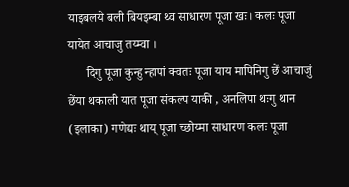याइबलये बली बियइम्बा थ्व साधारण पूजा खः। कलः पूजा यायेत आचाजु तय्म्वा ।
      दिगु पूजा कुन्हु न्हापां क्वतः पूजा याय मापिनिगु छें आचाजुं छेंया थकाली यात पूजा संकल्प याकी , अनलिपा थःगु थान (इलाका) गणेद्यः थाय् पूजा च्छोय्मा साधारण कलः पूजा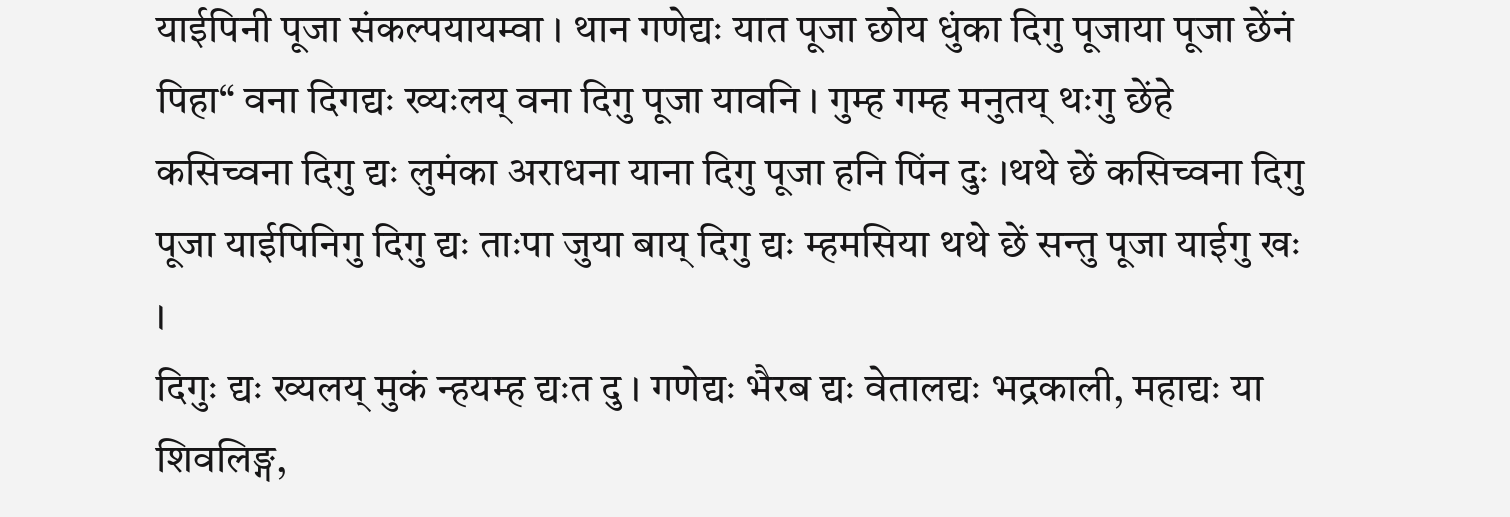याईपिनी पूजा संकल्पयायम्वा । थान गणेद्यः यात पूजा छोय धुंका दिगु पूजाया पूजा छेंनं पिहा“ वना दिगद्यः ख्यःलय् वना दिगु पूजा यावनि । गुम्ह गम्ह मनुतय् थःगु छेंहे कसिच्वना दिगु द्यः लुमंका अराधना याना दिगु पूजा हनि पिंन दुः ।थथे छें कसिच्वना दिगु पूजा याईपिनिगु दिगु द्यः ताःपा जुया बाय् दिगु द्यः म्हमसिया थथे छें सन्तु पूजा याईगु खः ।
दिगुः द्यः ख्यलय् मुकं न्हयम्ह द्यःत दु । गणेद्यः भैरब द्यः वेतालद्यः भद्रकाली, महाद्यः या शिवलिङ्ग,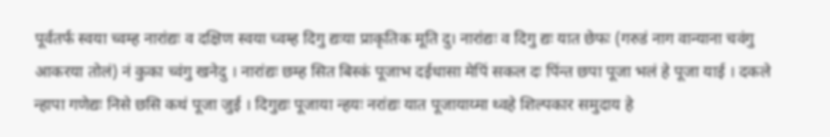पूर्वतर्फ स्वया च्वम्ह नारांद्यः व दक्षिण स्वया च्वम्ह दिगु द्यःया प्राकृतिक मूति दु। नारांद्यः व दिगु द्यः यात छेफः (गरुडं नाग वान्याना चवंगु आकरया तोलं) नं कुका च्वंगु खनेदु । नारांद्यः छम्ह सित बिस्कं पूजाभ दईधासा मेपिं सकल दः पिंन्त छपा पूजा भलं हे पूजा याई । दकले न्हापा गणेद्यः निसे छसि कथं पूजा जुई । दिगुद्यः पूजाया न्हयः नरांद्यः यात पूजायाय्मा थ्वहे शिल्पकार समुदाय हे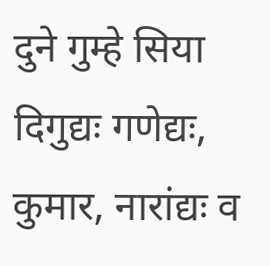दुने गुम्हे सिया दिगुद्यः गणेद्यः, कुमार, नारांद्यः व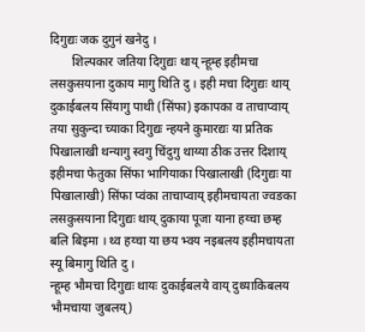दिगुद्यः जक दुगुनं खनेदु ।
       शिल्पकार जतिया दिगुद्यः थाय् न्हूम्ह इहीमचा लसकुसयाना दुकाय मागु थिति दु । इही मचा दिगुद्यः थाय् दुकाईबलय सिंयागु पाथी (सिंफा) इकापका व ताचाप्वाय् तया सुकुन्दा च्याका दिगुद्यः न्हयने कुमारद्यः या प्रतिक पिखालाखी थन्यागु स्वगु चिंदुगु थाय्या ठीक उत्तर दिशाय् इहीमचा फेतुका सिंफा भागियाका पिखालाखी (दिगुद्यः या पिखालाखी) सिंफा प्वंका ताचाप्वाय् इहीमचायता ज्वङका लसकुसयाना दिगुद्यः थाय् दुकाया पूजा याना हय्चा छम्ह बलि बिइमा । थ्व हय्चा या छय भ्वय नइबलय इहीमचायता स्यू बिमागु थिति दु ।
न्हूम्ह भौमचा दिगुद्यः थायः दुकाईबलये वाय् दुथ्याकिबलय भौमचाया जुबलय्)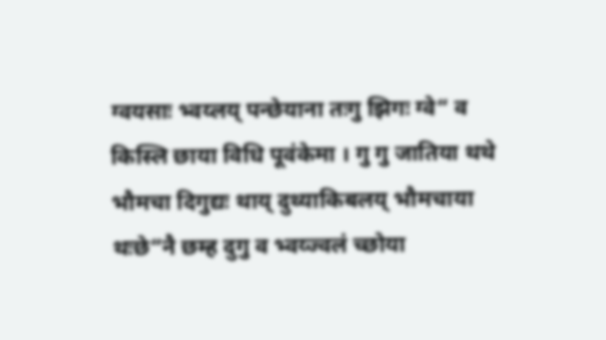ग्वयसाः भ्वय्लय् पन्छेयाना तःगु झिगः ग्वे“ व किस्लि छाया विधि पूवंकेमा । गु गु जातिया थथे भौमचा दिगुद्यः थाय् दुथ्याकिबलय् भौमचाया थःछे“नै छम्ह दुगु व भ्वय्ज्वलं च्छोया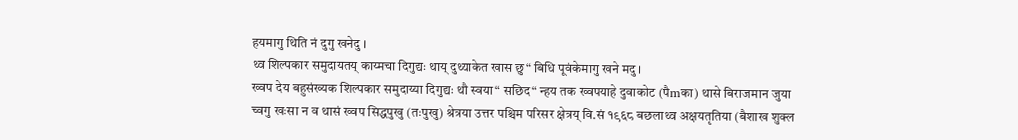हयमागु थिति नं दुगु खनेदु ।
थ्व शिल्पकार समुदायतय् काय्मचा दिगुद्यः थाय् दुथ्याकेत खास छु“ बिधि पूवंकेमागु खने मदु ।
ख्वप देय बहुसंख्यक शिल्पकार समुदाय्या दिगुद्यः थौ स्वया“ सछिद“ न्हय तक ख्वपयाहे दुवाकोट (पैmका) थासे बिराजमान जुया च्वगु खःसा न व थासं ख्वप सिद्धपुखु (तःपुखु) श्रेत्रया उत्तर पश्चिम परिसर क्षेत्रय् वि.सं १९६८ बछलाथ्व अक्षयतृतिया (बैशाख शुक्ल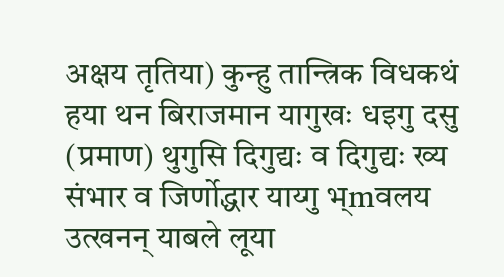अक्षय तृतिया) कुन्हु तान्त्रिक विधकथं हया थन बिराजमान यागुखः धइगु दसु (प्रमाण) थुगुसि दिगुद्यः व दिगुद्यः ख्य संभार व जिर्णोद्धार याय्गु भ्mवलय उत्खनन् याबले लूया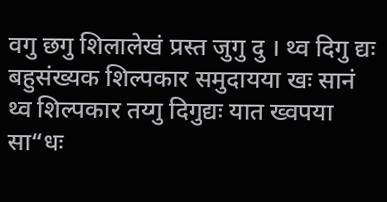वगु छगु शिलालेखं प्रस्त जुगु दु । थ्व दिगु द्यः बहुसंख्यक शिल्पकार समुदायया खः सानं थ्व शिल्पकार तय्गु दिगुद्यः यात ख्वपया सा“धः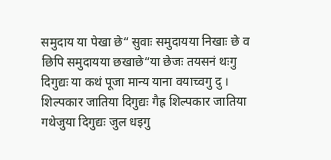समुदाय या पेखा छे“ सुवाः समुदायया निखाः छे व छिपि समुदायया छखाछे“या छेजः तयसनं थःगु दिगुद्यः या कथं पूजा मान्य याना वयाच्वगु दु । शिल्पकार जातिया दिगुद्यः गैह्र शिल्पकार जातिया गथेजुया दिगुद्यः जुल धइगु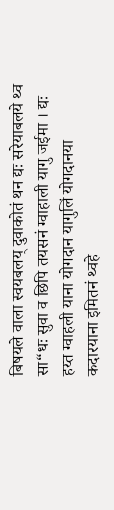बिषयले वाला स्वयबलय् दुवाकोतं थन द्यः सरेयाबलये थ्व सा“धः सुवा व छिपि तयसनं ग्वाहाली यागु जईमा । द्यः हय्त ग्वाहली याना योगदान यागुलिं योगदानया कदारयाना इमितनं थ्वहे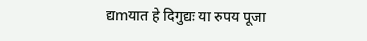द्यmयात हे दिगुद्यः या रुपय पूजा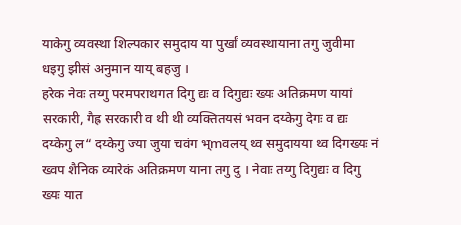याकेगु व्यवस्था शिल्पकार समुदाय या पुर्खां व्यवस्थायाना तगु जुवीमा धइगु झीसं अनुमान याय् बहजु ।
हरेक नेवः तय्गु परमपराथगत दिगु द्यः व दिगुद्यः ख्यः अतिक्रमण यायां सरकारी, गैह्र सरकारी व थी थी व्यक्तितयसं भवन दय्केगु देगः व द्यः दय्केगु ल“ दय्केगु ज्या जुया चवंग भ्mवलय् थ्व समुदायया थ्व दिगख्यः नं ख्वप शैनिक व्यारेकं अतिक्रमण याना तगु दु । नेवाः तय्गु दिगुद्यः व दिगु ख्यः यात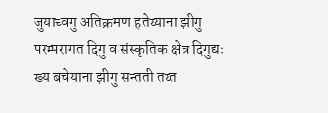जुयाच्वगु अतिक्रमण हतेय्याना झीगु परम्परागत दिगु व संस्कृतिक क्षेत्र दिगुद्यः ख्य बचेयाना झीगु सन्तती तय्त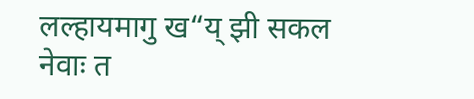लल्हायमागु ख“य् झी सकल नेवाः त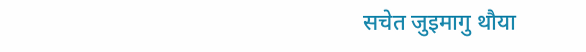सचेत जुइमागु थौया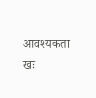आवश्यकता खः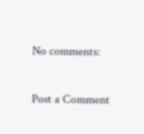No comments:

Post a Comment